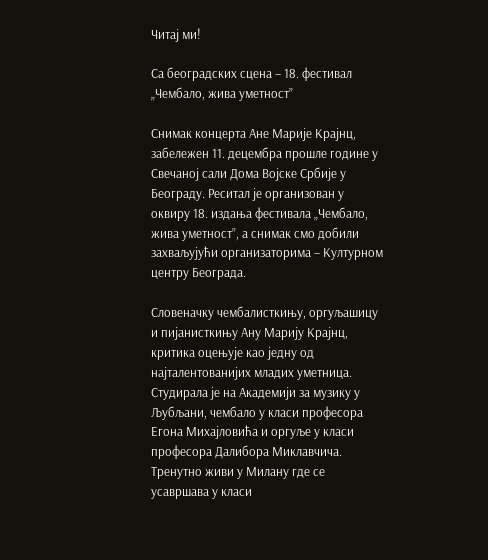Читај ми!

Са београдских сцена – 18. фестивал „Чембало, жива уметност”

Снимак концерта Ане Марије Крајнц, забележен 11. децембра прошле године у Свечаној сали Дома Војске Србије у Београду. Реситал је организован у оквиру 18. издања фестивала „Чембало, жива уметност”, а снимак смо добили захваљујући организаторима – Културном центру Београда.

Словеначку чембалисткињу, оргуљашицу и пијанисткињу Ану Марију Крајнц, критика оцењује као једну од најталентованијих младих уметница. Студирала је на Академији за музику у Љубљани, чембало у класи професора Егона Михајловића и оргуље у класи професора Далибора Миклавчича. Тренутно живи у Милану где се усавршава у класи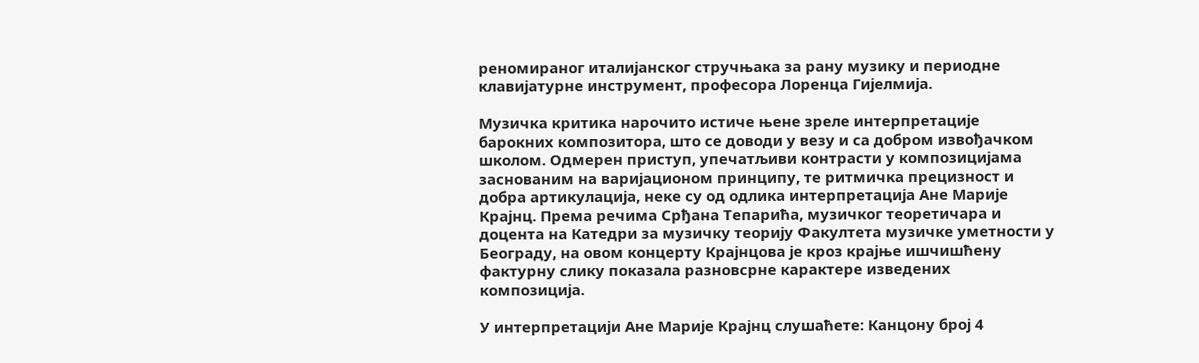реномираног италијанског стручњака за рану музику и периодне клавијатурне инструмент, професора Лоренца Гијелмија.

Музичка критика нарочито истиче њене зреле интерпретације барокних композитора, што се доводи у везу и са добром извођачком школом. Одмерен приступ, упечатљиви контрасти у композицијама заснованим на варијационом принципу, те ритмичка прецизност и добра артикулација, неке су од одлика интерпретација Ане Марије Крајнц. Према речима Срђана Тепарића, музичког теоретичара и доцента на Катедри за музичку теорију Факултета музичке уметности у Београду, на овом концерту Крајнцова је кроз крајње ишчишћену фактурну слику показала разновсрне карактере изведених композиција.

У интерпретацији Ане Марије Крајнц слушаћете: Канцону број 4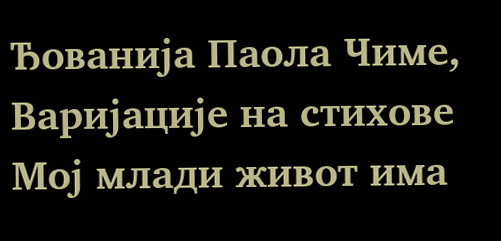Ђованија Паола Чиме, Варијације на стихове Мој млади живот има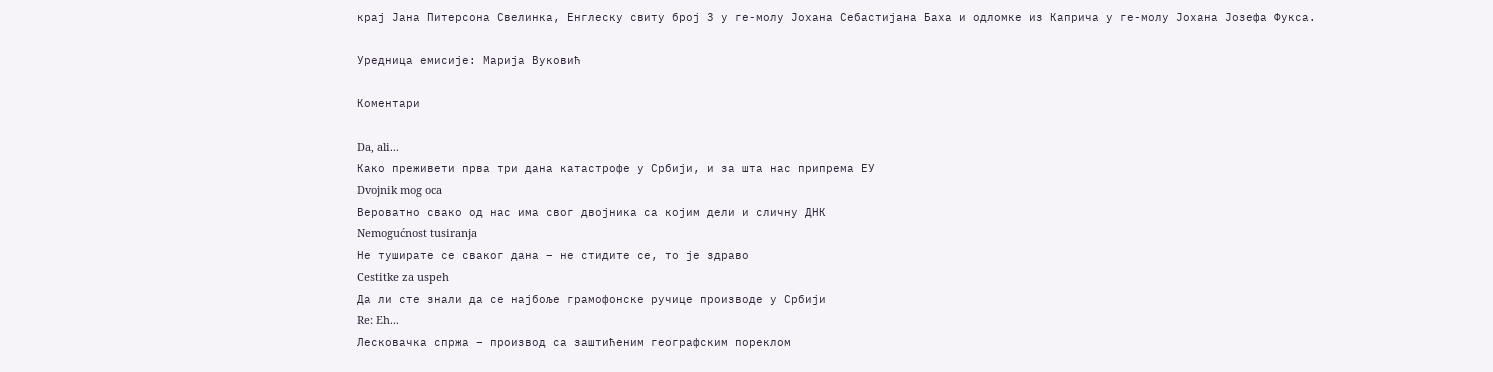крај Јана Питерсона Свелинка, Енглеску свиту број 3 у ге-молу Јохана Себастијана Баха и одломке из Каприча у ге-молу Јохана Јозефа Фукса.

Уредница емисије: Марија Вуковић

Коментари

Da, ali...
Како преживети прва три дана катастрофе у Србији, и за шта нас припрема ЕУ
Dvojnik mog oca
Вероватно свако од нас има свог двојника са којим дели и сличну ДНК
Nemogućnost tusiranja
Не туширате се сваког дана – не стидите се, то је здраво
Cestitke za uspeh
Да ли сте знали да се најбоље грамофонске ручице производе у Србији
Re: Eh...
Лесковачка спржа – производ са заштићеним географским пореклом